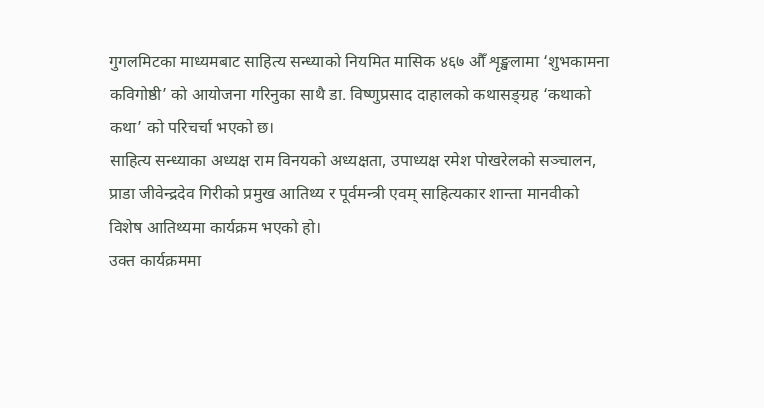गुगलमिटका माध्यमबाट साहित्य सन्ध्याको नियमित मासिक ४६७ औँ शृङ्खलामा ‘शुभकामना कविगोष्ठी’ को आयोजना गरिनुका साथै डा. विष्णुप्रसाद दाहालको कथासङ्ग्रह ‘कथाको कथा’ को परिचर्चा भएको छ।
साहित्य सन्ध्याका अध्यक्ष राम विनयको अध्यक्षता, उपाध्यक्ष रमेश पोखरेलको सञ्चालन, प्राडा जीवेन्द्रदेव गिरीको प्रमुख आतिथ्य र पूर्वमन्त्री एवम् साहित्यकार शान्ता मानवीको विशेष आतिथ्यमा कार्यक्रम भएको हो।
उक्त कार्यक्रममा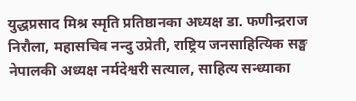युद्धप्रसाद मिश्र स्मृति प्रतिष्ठानका अध्यक्ष डा. फणीन्द्रराज निरौला, महासचिव नन्दु उप्रेती, राष्ट्रिय जनसाहित्यिक सङ्घ नेपालकी अध्यक्ष नर्मदेश्वरी सत्याल, साहित्य सन्ध्याका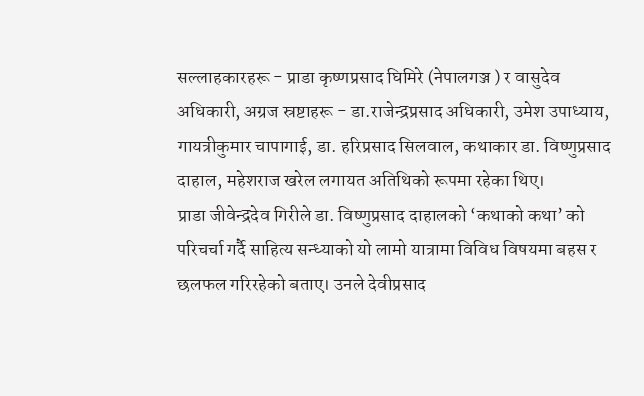सल्लाहकारहरू - प्राडा कृष्णप्रसाद घिमिरे (नेपालगञ्ज ) र वासुदेव अधिकारी, अग्रज स्रष्टाहरू - डा.राजेन्द्रप्रसाद अधिकारी, उमेश उपाध्याय, गायत्रीकुमार चापागाई, डा. हरिप्रसाद सिलवाल, कथाकार डा. विष्णुप्रसाद दाहाल, महेशराज खरेल लगायत अतिथिको रूपमा रहेका थिए।
प्राडा जीवेन्द्रदेव गिरीले डा. विष्णुप्रसाद दाहालको ‘कथाको कथा’ को परिचर्चा गर्दै साहित्य सन्ध्याको यो लामो यात्रामा विविध विषयमा बहस र छलफल गरिरहेको बताए। उनले देवीप्रसाद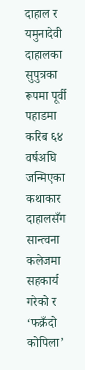दाहाल र यमुनादेवी दाहालका सुपुत्रका रूपमा पूर्वी पहाडमा करिब ६४ वर्षअघि जन्मिएका कथाकार दाहालसँग सान्त्वना कलेजमा सहकार्य गरेको र ‘फक्रँदो कोपिला’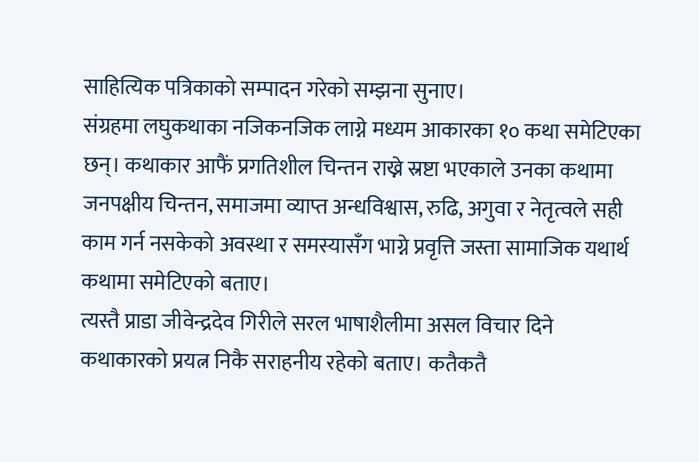साहित्यिक पत्रिकाको सम्पादन गरेको सम्झना सुनाए।
संग्रहमा लघुकथाका नजिकनजिक लाग्ने मध्यम आकारका १० कथा समेटिएका छन्। कथाकार आफैं प्रगतिशील चिन्तन राख्ने स्रष्टा भएकाले उनका कथामा जनपक्षीय चिन्तन, समाजमा व्याप्त अन्धविश्वास, रुढि, अगुवा र नेतृत्वले सही काम गर्न नसकेको अवस्था र समस्यासँग भाग्ने प्रवृत्ति जस्ता सामाजिक यथार्थ कथामा समेटिएको बताए।
त्यस्तै प्राडा जीवेन्द्रदेव गिरीले सरल भाषाशैलीमा असल विचार दिने कथाकारको प्रयत्न निकै सराहनीय रहेको बताए। कतैकतै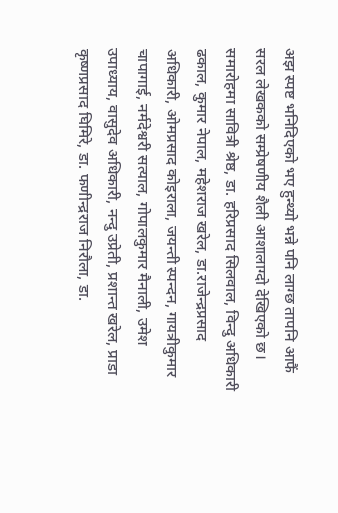अझ स्पष्ट भनिदिएको भए हुन्थ्यो भन्ने पनि लाग्छ तापनि आफैं सरल लेखकको सम्प्रेषणीय शैली आशालाग्दो देखिएको छ।
समारोहमा सावित्री श्रेष्ठ, डा. हरिप्रसाद सिलवाल, विन्दु अधिकारी ढकाल, कुमार नेपाल, महेशराज खरेल, डा.राजेन्द्रप्रसाद अधिकारी, ओमप्रसाद कोइराला, जयन्ती स्पन्दन, गायत्रीकुमार चापागाई, नर्मदेश्वरी सत्याल, गोपालकुमार मैनाली, उमेश उपाध्याय, वासुदेव अधिकारी, नन्दु उप्रेती, प्रशान्त खरेल, प्राडा कृष्णप्रसाद घिमिरे, डा. फणीन्द्रराज निरौला, डा.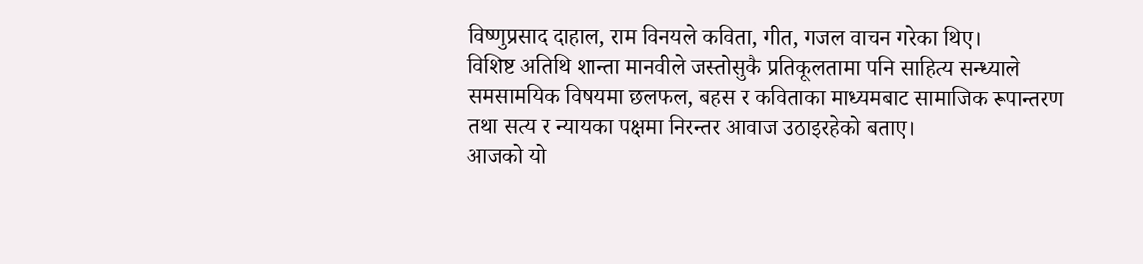विष्णुप्रसाद दाहाल, राम विनयले कविता, गीत, गजल वाचन गरेका थिए।
विशिष्ट अतिथि शान्ता मानवीले जस्तोसुकै प्रतिकूलतामा पनि साहित्य सन्ध्याले समसामयिक विषयमा छलफल, बहस र कविताका माध्यमबाट सामाजिक रूपान्तरण तथा सत्य र न्यायका पक्षमा निरन्तर आवाज उठाइरहेको बताए।
आजको यो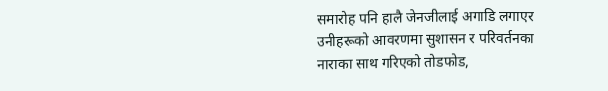समारोह पनि हालै जेनजीलाई अगाडि लगाएर उनीहरूको आवरणमा सुशासन र परिवर्तनका नाराका साथ गरिएको तोडफोड,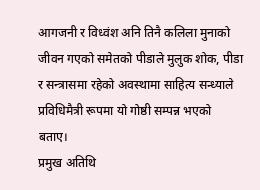आगजनी र विध्वंश अनि तिनै कलिला मुनाको जीवन गएको समेतको पीडाले मुलुक शोक, पीडा र सन्त्रासमा रहेको अवस्थामा साहित्य सन्ध्याले प्रविधिमैत्री रूपमा यो गोष्ठी सम्पन्न भएको बताए।
प्रमुख अतिथि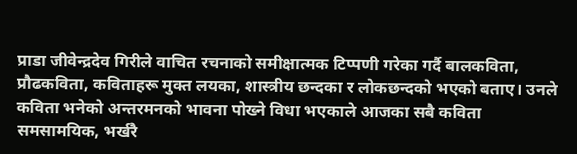प्राडा जीवेन्द्रदेव गिरीले वाचित रचनाको समीक्षात्मक टिप्पणी गरेका गर्दै बालकविता, प्रौढकविता, कविताहरू मुक्त लयका, शास्त्रीय छन्दका र लोकछन्दको भएको बताए। उनले कविता भनेको अन्तरमनको भावना पोख्ने विधा भएकाले आजका सबै कविता समसामयिक, भर्खरै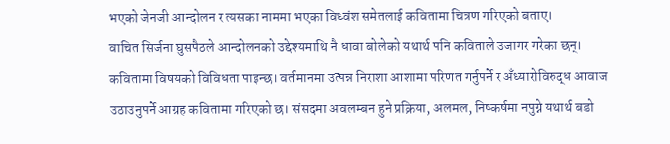भएको जेनजी आन्दोलन र त्यसका नाममा भएका विध्वंश समेतलाई कवितामा चित्रण गरिएको बताए।
वाचित सिर्जना घुसपैठले आन्दोलनको उद्देश्यमाथि नै धावा बोलेको यथार्थ पनि कविताले उजागर गरेका छन्। कवितामा विषयको विविधता पाइन्छ। वर्तमानमा उत्पन्न निराशा आशामा परिणत गर्नुपर्ने र अँध्यारोविरुद्ध आवाज उठाउनुपर्ने आग्रह कवितामा गरिएको छ। संसदमा अवलम्बन हुने प्रक्रिया, अलमल, निष्कर्षमा नपुग्ने यथार्थ बडो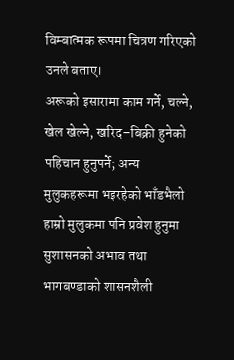विम्बात्मक रूपमा चित्रण गरिएको उनले बताए।
अरूको इसारामा काम गर्ने, चल्ने, खेल खेल्ने, खरिद–बिक्री हुनेको पहिचान हुनुपर्ने; अन्य मुलुकहरूमा भइरहेको भाँडभैलो हाम्रो मुलुकमा पनि प्रवेश हुनुमा सुशासनको अभाव तथा भागबण्डाको शासनशैली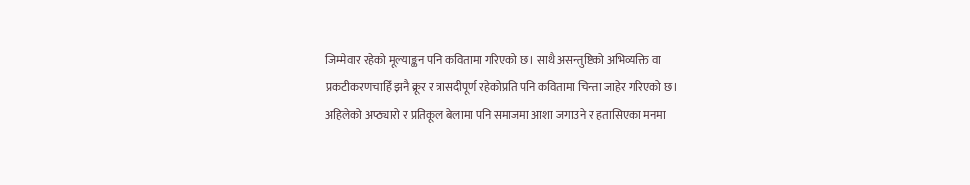जिम्मेवार रहेको मूल्याङ्कन पनि कवितामा गरिएको छ। साथै असन्तुष्टिको अभिव्यक्ति वा प्रकटीकरणचाहिँ झनै क्रूर र त्रासदीपूर्ण रहेकोप्रति पनि कवितामा चिन्ता जाहेर गरिएको छ।
अहिलेको अप्ठ्यारो र प्रतिकूल बेलामा पनि समाजमा आशा जगाउने र हतासिएका मनमा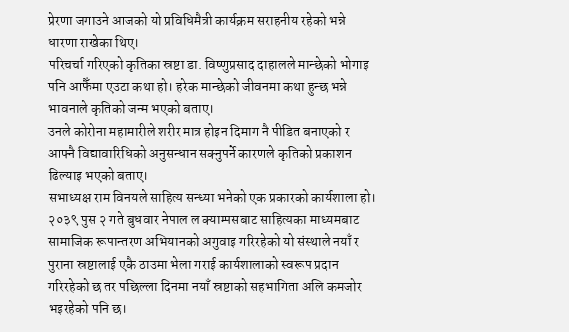प्रेरणा जगाउने आजको यो प्रविधिमैत्री कार्यक्रम सराहनीय रहेको भन्ने धारणा राखेका थिए।
परिचर्चा गरिएको कृतिका स्रष्टा डा. विष्णुप्रसाद दाहालले मान्छेको भोगाइ पनि आफैँमा एउटा कथा हो। हरेक मान्छेको जीवनमा कथा हुन्छ भन्ने भावनाले कृतिको जन्म भएको बताए।
उनले कोरोना महामारीले शरीर मात्र होइन दिमाग नै पीडित बनाएको र आफ्नै विद्यावारिधिको अनुसन्धान सक्नुपर्ने कारणले कृतिको प्रकाशन ढिल्याइ भएको बताए।
सभाध्यक्ष राम विनयले साहित्य सन्ध्या भनेको एक प्रकारको कार्यशाला हो। २०३९ पुस २ गते बुधवार नेपाल ल क्याम्पसबाट साहित्यका माध्यमबाट सामाजिक रूपान्तरण अभियानको अगुवाइ गरिरहेको यो संस्थाले नयाँ र पुराना स्रष्टालाई एकै ठाउमा भेला गराई कार्यशालाको स्वरूप प्रदान गरिरहेको छ तर पछिल्ला दिनमा नयाँ स्रष्टाको सहभागिता अलि कमजोर भइरहेको पनि छ।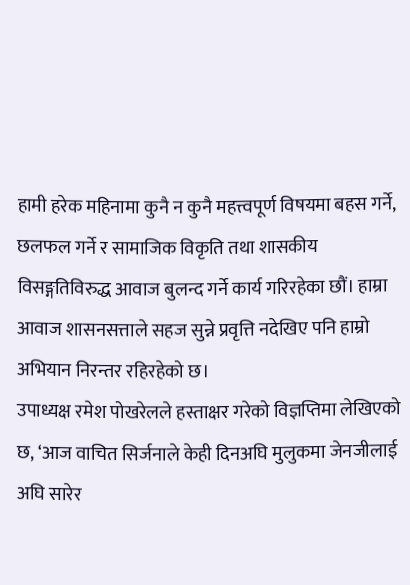हामी हरेक महिनामा कुनै न कुनै महत्त्वपूर्ण विषयमा बहस गर्ने, छलफल गर्ने र सामाजिक विकृति तथा शासकीय विसङ्गतिविरुद्ध आवाज बुलन्द गर्ने कार्य गरिरहेका छौं। हाम्रा आवाज शासनसत्ताले सहज सुन्ने प्रवृत्ति नदेखिए पनि हाम्रो अभियान निरन्तर रहिरहेको छ।
उपाध्यक्ष रमेश पोखरेलले हस्ताक्षर गरेको विज्ञप्तिमा लेखिएको छ, ‘आज वाचित सिर्जनाले केही दिनअघि मुलुकमा जेनजीलाई अघि सारेर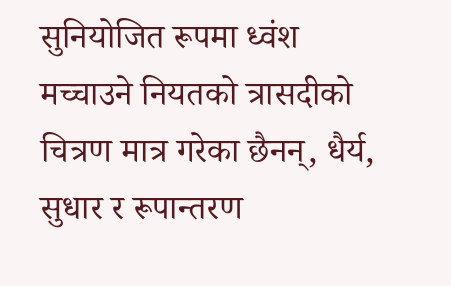सुनियोजित रूपमा ध्वंश मच्चाउने नियतको त्रासदीको चित्रण मात्र गरेका छैनन्, धैर्य, सुधार र रूपान्तरण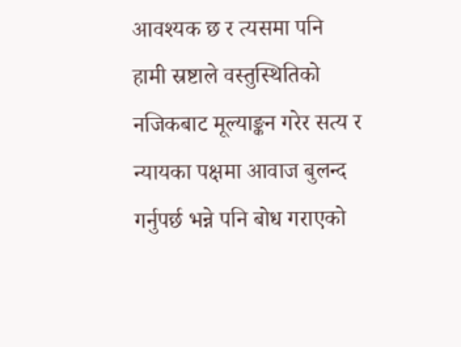आवश्यक छ र त्यसमा पनि हामी स्रष्टाले वस्तुस्थितिको नजिकबाट मूल्याङ्कन गरेर सत्य र न्यायका पक्षमा आवाज बुलन्द गर्नुपर्छ भन्ने पनि बोध गराएको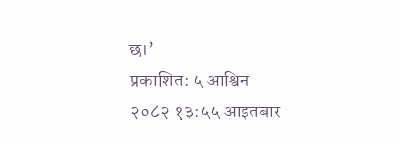छ।’
प्रकाशित: ५ आश्विन २०८२ १३:५५ आइतबार